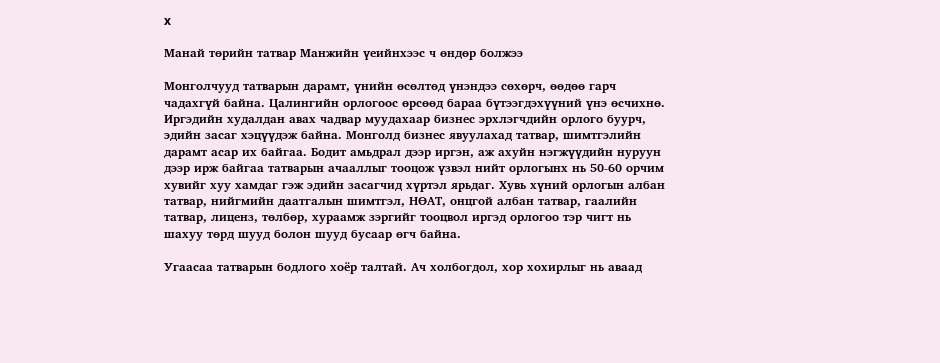x

Манай төрийн татвар Манжийн үеийнхээс ч өндөр болжээ

Монголчууд татварын дарамт, үнийн өсөлтөд үнэндээ сөхөрч, өөдөө гарч чадахгүй байна. Цалингийн орлогоос өрсөөд бараа бүтээгдэхүүний үнэ өсчихнө. Иргэдийн худалдан авах чадвар муудахаар бизнес эрхлэгчдийн орлого буурч, эдийн засаг хэцүүдэж байна. Монголд бизнес явуулахад татвар, шимтгэлийн дарамт асар их байгаа. Бодит амьдрал дээр иргэн, аж ахуйн нэгжүүдийн нуруун дээр ирж байгаа татварын ачааллыг тооцож үзвэл нийт орлогынх нь 50-60 орчим хувийг хуу хамдаг гэж эдийн засагчид хүртэл ярьдаг. Хувь хүний орлогын албан татвар, нийгмийн даатгалын шимтгэл, НӨАТ, онцгой албан татвар, гаалийн татвар, лиценз, төлбөр, хураамж зэргийг тооцвол иргэд орлогоо тэр чигт нь шахуу төрд шууд болон шууд бусаар өгч байна.

Угаасаа татварын бодлого хоёр талтай. Ач холбогдол, хор хохирлыг нь аваад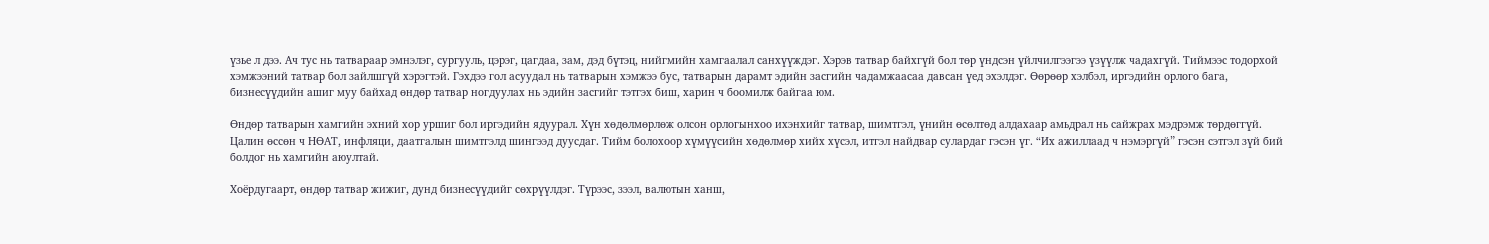үзье л дээ. Ач тус нь татвараар эмнэлэг, сургууль, цэрэг, цагдаа, зам, дэд бүтэц, нийгмийн хамгаалал санхүүждэг. Хэрэв татвар байхгүй бол төр үндсэн үйлчилгээгээ үзүүлж чадахгүй. Тиймээс тодорхой хэмжээний татвар бол зайлшгүй хэрэгтэй. Гэхдээ гол асуудал нь татварын хэмжээ бус, татварын дарамт эдийн засгийн чадамжаасаа давсан үед эхэлдэг. Өөрөөр хэлбэл, иргэдийн орлого бага, бизнесүүдийн ашиг муу байхад өндөр татвар ногдуулах нь эдийн засгийг тэтгэх биш, харин ч боомилж байгаа юм.

Өндөр татварын хамгийн эхний хор уршиг бол иргэдийн ядуурал. Хүн хөдөлмөрлөж олсон орлогынхоо ихэнхийг татвар, шимтгэл, үнийн өсөлтөд алдахаар амьдрал нь сайжрах мэдрэмж төрдөггүй. Цалин өссөн ч НӨАТ, инфляци, даатгалын шимтгэлд шингээд дуусдаг. Тийм болохоор хүмүүсийн хөдөлмөр хийх хүсэл, итгэл найдвар сулардаг гэсэн үг. “Их ажиллаад ч нэмэргүй” гэсэн сэтгэл зүй бий болдог нь хамгийн аюултай.

Хоёрдугаарт, өндөр татвар жижиг, дунд бизнесүүдийг сөхрүүлдэг. Түрээс, зээл, валютын ханш,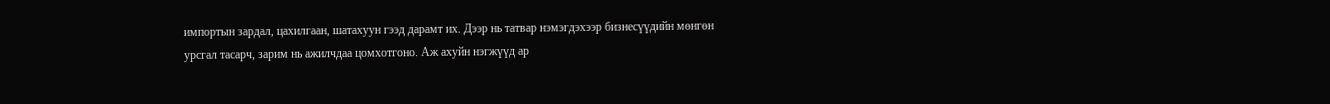импортын зардал, цахилгаан, шатахуун гээд дарамт их. Дээр нь татвар нэмэгдэхээр бизнесүүдийн мөнгөн урсгал тасарч, зарим нь ажилчдаа цомхотгоно. Аж ахуйн нэгжүүд ар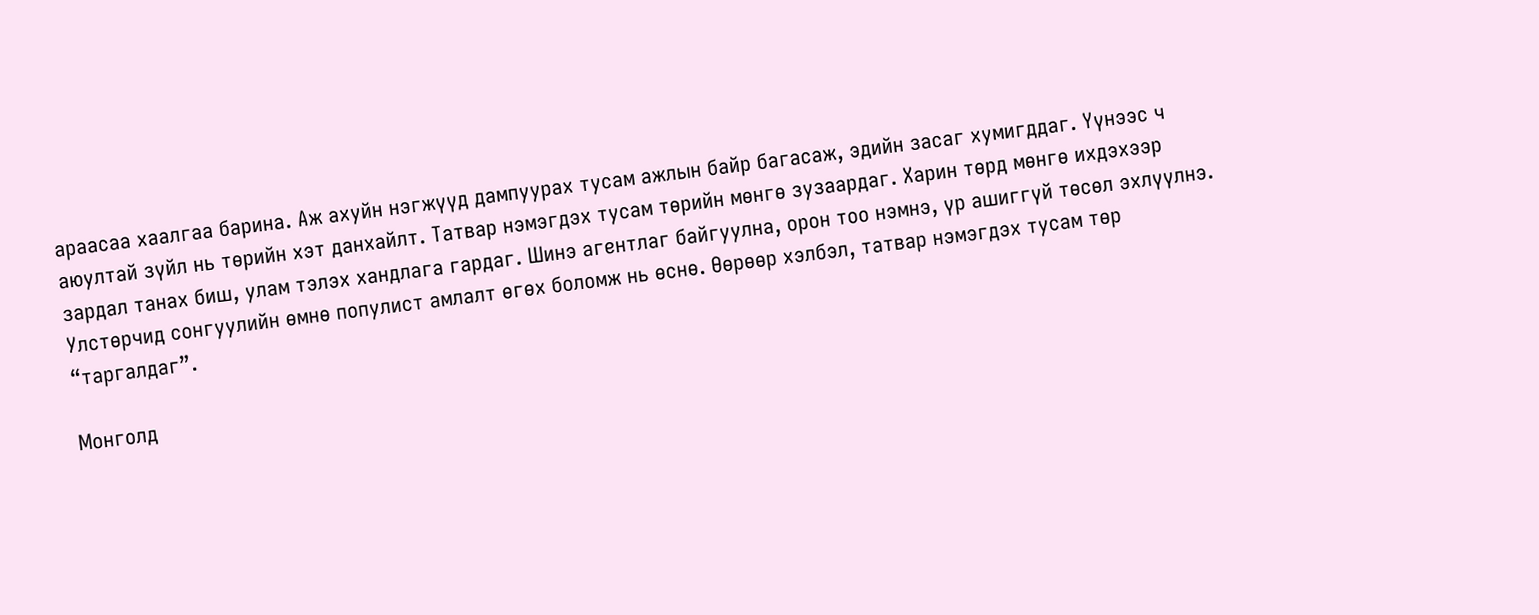араасаа хаалгаа барина. Аж ахуйн нэгжүүд дампуурах тусам ажлын байр багасаж, эдийн засаг хумигддаг. Үүнээс ч аюултай зүйл нь төрийн хэт данхайлт. Татвар нэмэгдэх тусам төрийн мөнгө зузаардаг. Харин төрд мөнгө ихдэхээр зардал танах биш, улам тэлэх хандлага гардаг. Шинэ агентлаг байгуулна, орон тоо нэмнэ, үр ашиггүй төсөл эхлүүлнэ. Улстөрчид сонгуулийн өмнө популист амлалт өгөх боломж нь өснө. Өөрөөр хэлбэл, татвар нэмэгдэх тусам төр “таргалдаг”.

Монголд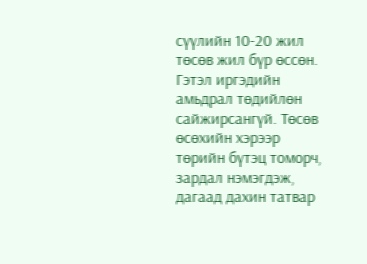сүүлийн 10-20 жил төсөв жил бүр өссөн. Гэтэл иргэдийн амьдрал төдийлөн сайжирсангүй. Төсөв өсөхийн хэрээр төрийн бүтэц томорч, зардал нэмэгдэж, дагаад дахин татвар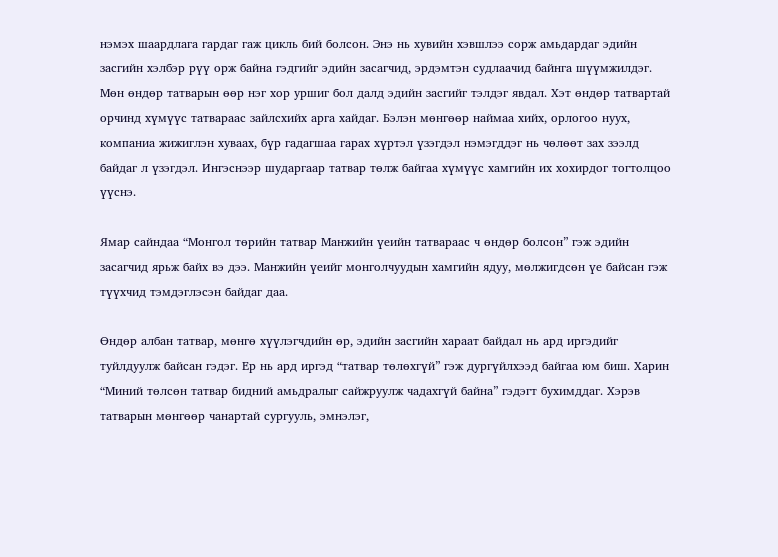нэмэх шаардлага гардаг гаж цикль бий болсон. Энэ нь хувийн хэвшлээ сорж амьдардаг эдийн засгийн хэлбэр рүү орж байна гэдгийг эдийн засагчид, эрдэмтэн судлаачид байнга шүүмжилдэг. Мөн өндөр татварын өөр нэг хор уршиг бол далд эдийн засгийг тэлдэг явдал. Хэт өндөр татвартай орчинд хүмүүс татвараас зайлсхийх арга хайдаг. Бэлэн мөнгөөр наймаа хийх, орлогоо нуух, компаниа жижиглэн хуваах, бүр гадагшаа гарах хүртэл үзэгдэл нэмэгддэг нь чөлөөт зах зээлд байдаг л үзэгдэл. Ингэснээр шударгаар татвар төлж байгаа хүмүүс хамгийн их хохирдог тогтолцоо үүснэ.

Ямар сайндаа “Монгол төрийн татвар Манжийн үеийн татвараас ч өндөр болсон” гэж эдийн засагчид ярьж байх вэ дээ. Манжийн үеийг монголчуудын хамгийн ядуу, мөлжигдсөн үе байсан гэж түүхчид тэмдэглэсэн байдаг даа.

Өндөр албан татвар, мөнгө хүүлэгчдийн өр, эдийн засгийн хараат байдал нь ард иргэдийг туйлдуулж байсан гэдэг. Ер нь ард иргэд “татвар төлөхгүй” гэж дургүйлхээд байгаа юм биш. Харин “Миний төлсөн татвар бидний амьдралыг сайжруулж чадахгүй байна” гэдэгт бухимддаг. Хэрэв татварын мөнгөөр чанартай сургууль, эмнэлэг,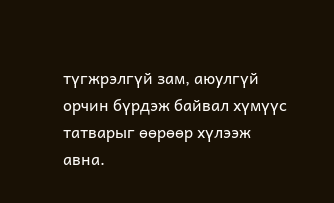түгжрэлгүй зам, аюулгүй орчин бүрдэж байвал хүмүүс татварыг өөрөөр хүлээж авна.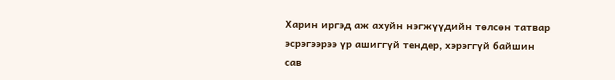Харин иргэд аж ахуйн нэгжүүдийн төлсөн татвар эсрэгээрээ үр ашиггүй тендер, хэрэггүй байшин сав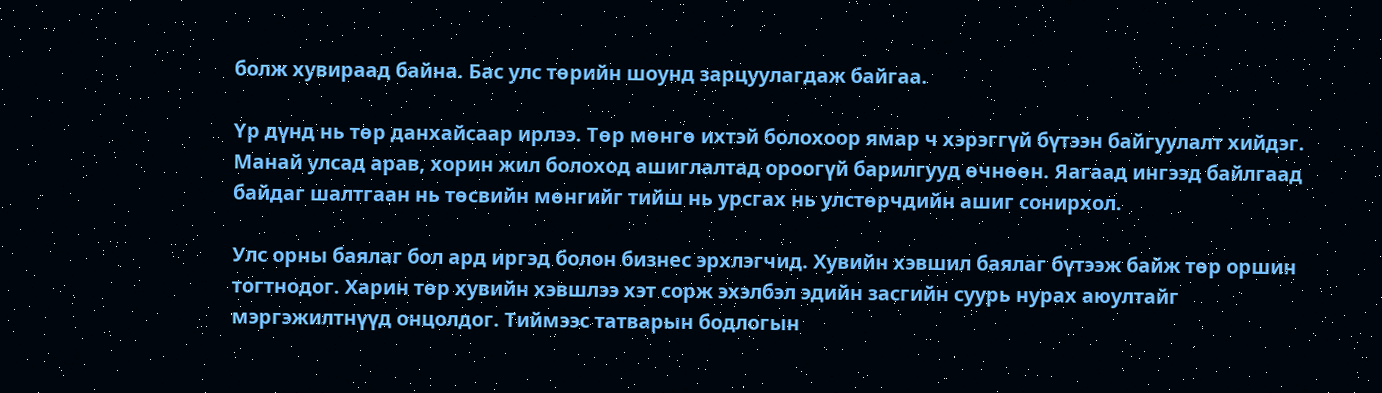болж хувираад байна. Бас улс төрийн шоунд зарцуулагдаж байгаа.

Үр дүнд нь төр данхайсаар ирлээ. Төр мөнгө ихтэй болохоор ямар ч хэрэггүй бүтээн байгуулалт хийдэг. Манай улсад арав, хорин жил болоход ашиглалтад ороогүй барилгууд өчнөөн. Яагаад ингээд байлгаад байдаг шалтгаан нь төсвийн мөнгийг тийш нь урсгах нь улстөрчдийн ашиг сонирхол.

Улс орны баялаг бол ард иргэд болон бизнес эрхлэгчид. Хувийн хэвшил баялаг бүтээж байж төр оршин тогтнодог. Харин төр хувийн хэвшлээ хэт сорж эхэлбэл эдийн засгийн суурь нурах аюултайг мэргэжилтнүүд онцолдог. Тиймээс татварын бодлогын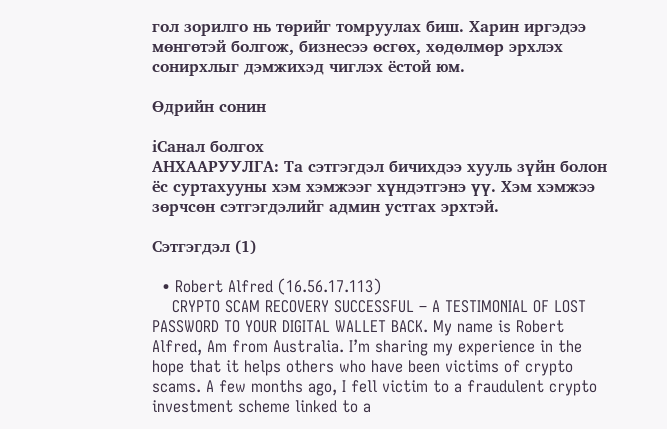гол зорилго нь төрийг томруулах биш. Харин иргэдээ мөнгөтэй болгож, бизнесээ өсгөх, хөдөлмөр эрхлэх сонирхлыг дэмжихэд чиглэх ёстой юм.

Өдрийн сонин

iСанал болгох
АНХААРУУЛГА: Та сэтгэгдэл бичихдээ хууль зүйн болон ёс суртахууны хэм хэмжээг хүндэтгэнэ үү. Хэм хэмжээ зөрчсөн сэтгэгдэлийг админ устгах эрхтэй.

Сэтгэгдэл (1)

  • Robert Alfred (16.56.17.113)
    CRYPTO SCAM RECOVERY SUCCESSFUL – A TESTIMONIAL OF LOST PASSWORD TO YOUR DIGITAL WALLET BACK. My name is Robert Alfred, Am from Australia. I’m sharing my experience in the hope that it helps others who have been victims of crypto scams. A few months ago, I fell victim to a fraudulent crypto investment scheme linked to a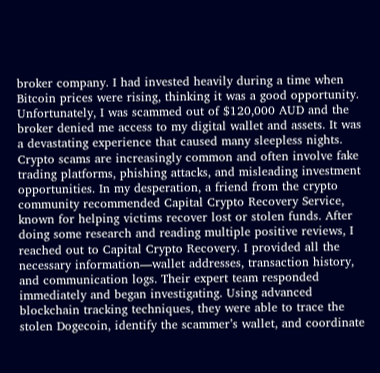broker company. I had invested heavily during a time when Bitcoin prices were rising, thinking it was a good opportunity. Unfortunately, I was scammed out of $120,000 AUD and the broker denied me access to my digital wallet and assets. It was a devastating experience that caused many sleepless nights. Crypto scams are increasingly common and often involve fake trading platforms, phishing attacks, and misleading investment opportunities. In my desperation, a friend from the crypto community recommended Capital Crypto Recovery Service, known for helping victims recover lost or stolen funds. After doing some research and reading multiple positive reviews, I reached out to Capital Crypto Recovery. I provided all the necessary information—wallet addresses, transaction history, and communication logs. Their expert team responded immediately and began investigating. Using advanced blockchain tracking techniques, they were able to trace the stolen Dogecoin, identify the scammer’s wallet, and coordinate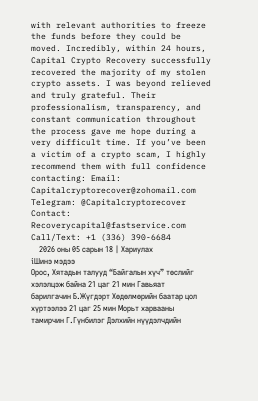with relevant authorities to freeze the funds before they could be moved. Incredibly, within 24 hours, Capital Crypto Recovery successfully recovered the majority of my stolen crypto assets. I was beyond relieved and truly grateful. Their professionalism, transparency, and constant communication throughout the process gave me hope during a very difficult time. If you’ve been a victim of a crypto scam, I highly recommend them with full confidence contacting: Email: Capitalcryptorecover@zohomail.com Telegram: @Capitalcryptorecover Contact: Recoverycapital@fastservice.com Call/Text: +1 (336) 390-6684
    2026 оны 05 сарын 18 | Хариулах
iШинэ мэдээ
Орос, Хятадын талууд “Байгалын хүч” төслийг хэлэлцэж байна 21 цаг 21 мин Гавьяат барилгачин Б.Жүгдэрт Хөдөлмөрийн баатар цол хүртээлээ 21 цаг 25 мин Морьт харвааны тамирчин Г.Гүнбилэг Дэлхийн нүүдэлчдийн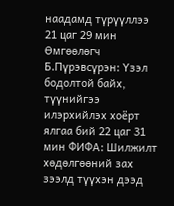наадамд түрүүллээ 21 цаг 29 мин Өмгөөлөгч Б.Пүрэвсүрэн: Үзэл бодолтой байх, түүнийгээ илэрхийлэх хоёрт ялгаа бий 22 цаг 31 мин ФИФА: Шилжилт хөдөлгөөний зах зээлд түүхэн дээд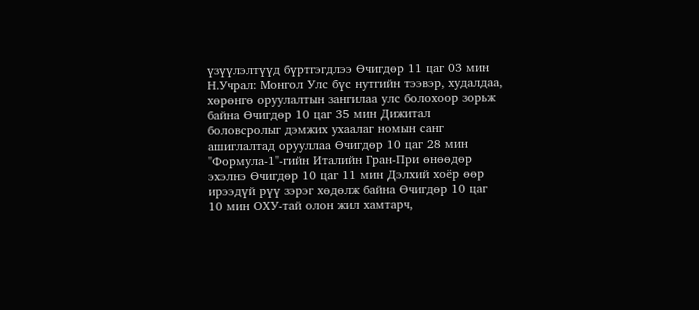үзүүлэлтүүд бүртгэгдлээ Өчигдөр 11 цаг 03 мин Н.Учрал: Монгол Улс бүс нутгийн тээвэр, худалдаа, хөрөнгө оруулалтын зангилаа улс болохоор зорьж байна Өчигдөр 10 цаг 35 мин Дижитал боловсролыг дэмжих ухаалаг номын санг ашиглалтад орууллаа Өчигдөр 10 цаг 28 мин "Формула-1"-гийн Италийн Гран-При өнөөдөр эхэлнэ Өчигдөр 10 цаг 11 мин Дэлхий хоёр өөр ирээдүй рүү зэрэг хөдөлж байна Өчигдөр 10 цаг 10 мин ОХУ-тай олон жил хамтарч,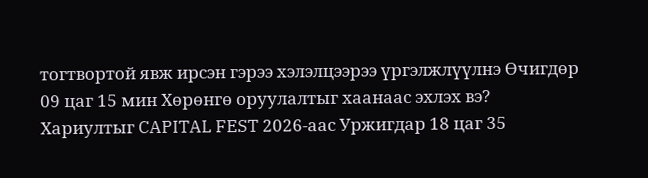тогтвортой явж ирсэн гэрээ хэлэлцээрээ үргэлжлүүлнэ Өчигдөр 09 цаг 15 мин Хөрөнгө оруулалтыг хаанаас эхлэх вэ? Хариултыг CAPITAL FEST 2026-аас Уржигдар 18 цаг 35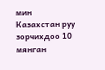мин Казахстан руу зорчихдоо 10 мянган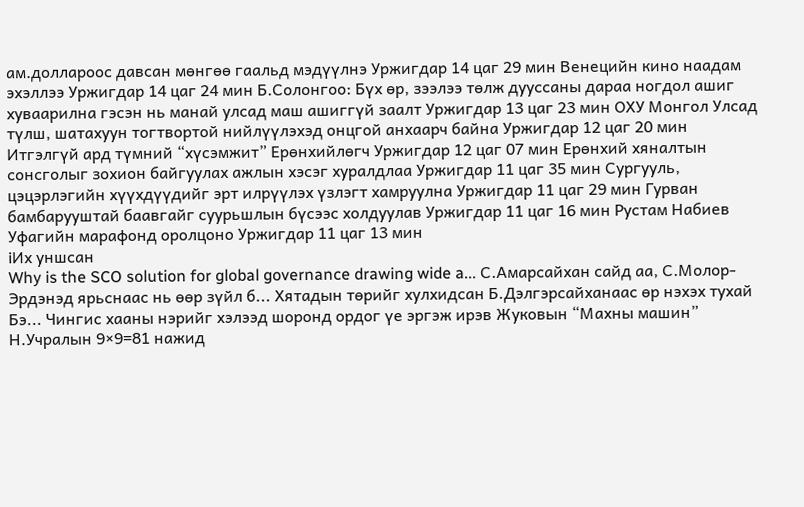ам.доллароос давсан мөнгөө гаальд мэдүүлнэ Уржигдар 14 цаг 29 мин Венецийн кино наадам эхэллээ Уржигдар 14 цаг 24 мин Б.Солонгоо: Бүх өр, зээлээ төлж дууссаны дараа ногдол ашиг хуваарилна гэсэн нь манай улсад маш ашиггүй заалт Уржигдар 13 цаг 23 мин ОХУ Монгол Улсад түлш, шатахуун тогтвортой нийлүүлэхэд онцгой анхаарч байна Уржигдар 12 цаг 20 мин Итгэлгүй ард түмний “хүсэмжит” Ерөнхийлөгч Уржигдар 12 цаг 07 мин Ерөнхий хяналтын сонсголыг зохион байгуулах ажлын хэсэг хуралдлаа Уржигдар 11 цаг 35 мин Сургууль, цэцэрлэгийн хүүхдүүдийг эрт илрүүлэх үзлэгт хамруулна Уржигдар 11 цаг 29 мин Гурван бамбарууштай баавгайг суурьшлын бүсээс холдуулав Уржигдар 11 цаг 16 мин Рустам Набиев Уфагийн марафонд оролцоно Уржигдар 11 цаг 13 мин
iИх уншсан
Why is the SCO solution for global governance drawing wide a... С.Амарсайхан сайд аа, С.Молор-Эрдэнэд ярьснаас нь өөр зүйл б... Хятадын төрийг хулхидсан Б.Дэлгэрсайханаас өр нэхэх тухай Бэ... Чингис хааны нэрийг хэлээд шоронд ордог үе эргэж ирэв Жуковын “Махны машин” Н.Учралын 9×9=81 нажид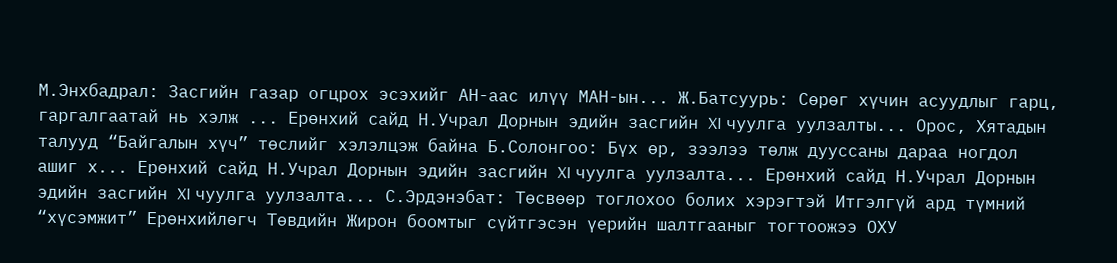М.Энхбадрал: Засгийн газар огцрох эсэхийг АН-аас илүү МАН-ын... Ж.Батсуурь: Сөрөг хүчин асуудлыг гарц, гаргалгаатай нь хэлж ... Ерөнхий сайд Н.Учрал Дорнын эдийн засгийн XI чуулга уулзалты... Орос, Хятадын талууд “Байгалын хүч” төслийг хэлэлцэж байна Б.Солонгоо: Бүх өр, зээлээ төлж дууссаны дараа ногдол ашиг х... Ерөнхий сайд Н.Учрал Дорнын эдийн засгийн XI чуулга уулзалта... Ерөнхий сайд Н.Учрал Дорнын эдийн засгийн XI чуулга уулзалта... С.Эрдэнэбат: Төсвөөр тоглохоо болих хэрэгтэй Итгэлгүй ард түмний “хүсэмжит” Ерөнхийлөгч Төвдийн Жирон боомтыг сүйтгэсэн үерийн шалтгааныг тогтоожээ ОХУ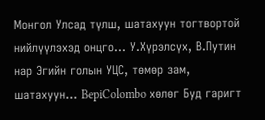Монгол Улсад түлш, шатахуун тогтвортой нийлүүлэхэд онцго... У.Хүрэлсүх, В.Путин нар Эгийн голын УЦС, төмөр зам, шатахуун... BepiColombo хөлөг Буд гаригт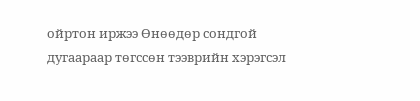ойртон иржээ Өнөөдөр сондгой дугаараар төгссөн тээврийн хэрэгсэл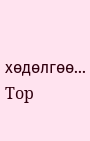хөдөлгөө...
Top